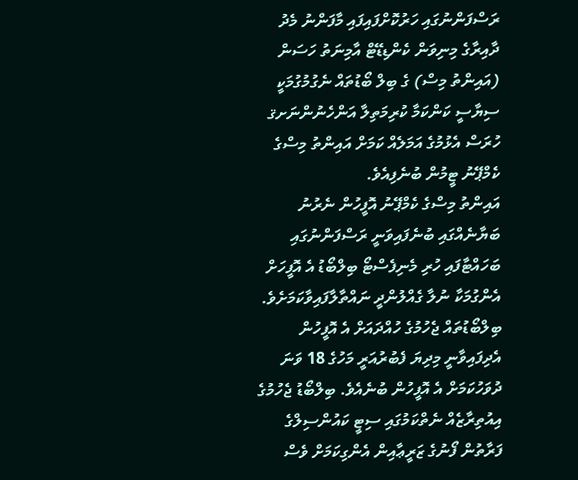ރަސްފަންނުގައި ހަރުކޮށްފައިފައި މާފަންނު މެދު ދާއިރާގެ މިނިވަން ކެންޑިޑޭޓް އާމިނަތު ހަސަން (އައިންތު މިސް) ގެ ބިލް ބޯޑުތައް ނެގުމުގުމަކީ ސިޔާސީ ކަންކަމާ ކުރިމަތިލާ އަންހެނުންނަށޤ ހުރަސް އެޅުމުގެ އަމަލެއް ކަމަށް އައިންތު މިސްގެ ކެމްޕޭނު ޓީމުން ބުނެފިއެވެ.
އައިންތު މިސްގެ ކެމްޕޭނު އޮފީހުން ނެރުނު ބަޔާނެއްގައި ބުނެފައިވަނީ ރަސްފަންނުގައި ބަހައްޓާފައި ހުރި މެނިފެސްޓޯ ބިލްބޯޑު އެ އޮފީހަށް އެންގުމަކާ ނުލާ ގެއްލުންދީ ނައްތާލާފައިވާކަމަށެވެ.
ބިލްބޯޑުތައް ޖެހުމުގެ ހުއްދައަށް އެ އޮފީހުން އެދިފައިވާނީ މިދިޔަ ފެބުރުއަރީ މަހުގެ 18 ވަނަ ދުވަހުކަމަށް އެ އޮފީހުން ބުނެއެވެ. ބިލްބޯޑު ޖެހުމުގެ އިއުތިރާޒެއް ނެތްކަމުގައި ސިޓީ ކައުންސިލްގެ ފަރާތުން ފޯނުގެ ޒަރީޢާއިން އެންގިކަމަށް ވެސް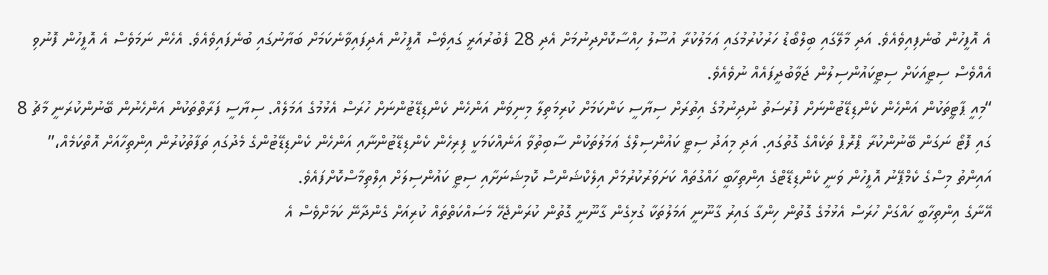އެ އޮފީހުން ބުނެފިއިވެއެވެ. އަދި މާލޭގައި ބިލްބޯޑު ހަރުކުރުމުގައި ޢަމަލުކުރާ އުސޫލު ހިއްސާކޮށްދިނުމަށް އެދި 28 ފެބުރުއަރީ ގައިވެސް އޮފީހުން އެދިފައިވާނެކަމަށް ބަޔާނުގައި ބުނެފައިވެއެވެ. އެހެން ނަމަވެސް އެ އޮފީހުން ފޮނުވި އެއްވެސް ސިޓީއަކަށް ސިޓީކައުންސިލުން ޖަވާބުދީފައެއް ނުވެއެވެ.
“މިއީ ޕާޓީތަކުން އަންހެން ކެންޑިޑޭޓުންނަށް ފުރުސަތު ނުދިނުމުގެ އިތުރަށް ސިޔާސީ ކަންކަމަށް ކުރިމަތިލާ މިނިވަން އަންހެން ކެންޑިޑޭޓުންނަށް ހުރަސް އެޅުމުގެ އަމަލެއް. ސިޔާސީ ފަރާތްތަކުން އަންހެނުން ބޭނުންކުރަނީ މާޗު 8 ގައި ފޮޓޯ ނަގަން ބޭނުންކުރާ ޕްރޮޕް ތަކެއްގެ ގޮތުގައި. އަދި މިއަދު ސިޓީ ކައުންސިލްގެ ޢަމަލުތަކުން ސާބިތުވާ އަނެއްކަމަކީ ފިރިހެން ކެންޑިޑޭޓުންނާއި އަންހެން ކެންޑިޑޭޓުންގެ މެދުގައި ތަފާތުކުރުން އިންތިހާއަށް އޮތްކަމެއް،”
އައިންތު މިސްގެ ކެމްޕޭނު އޮފީހުން ވަނީ ކެންޑިޑޭޓްގެ އިންތިހާބީ ހައްގުތައް ކަށަވަރުކުރުމަށް އިލެކްޝަންސް ކޮމިޝަނަށާއި ސިޓީ ކައުންސިލަށް އިލްތިމާސްކޮށްފައެވެ.
އޭނާގެ އިންތިހާބީ ހައްގަށް ހުރަސް އެޅުމުގެ ގޮތުން ހިންގާ ގައިރު ގާނޫނީ އަމަލުތަކާ ގުޅިގެން ގާނޫނީ ގޮތުން ކުރަންޖެހޭ މަސައްކަތްތައް ކުރިއަށް ގެންދާނޭ ކަމަށްވެސް އެ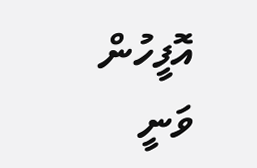އޮފީހުން ވަނީ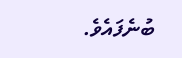ބުނެފައެވެ.